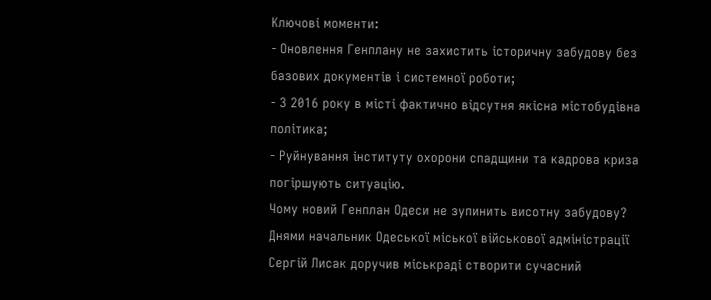Ключові моменти:
- Оновлення Генплану не захистить історичну забудову без базових документів і системної роботи;
- З 2016 року в місті фактично відсутня якісна містобудівна політика;
- Руйнування інституту охорони спадщини та кадрова криза погіршують ситуацію.
Чому новий Генплан Одеси не зупинить висотну забудову?
Днями начальник Одеської міської військової адміністрації Сергій Лисак доручив міськраді створити сучасний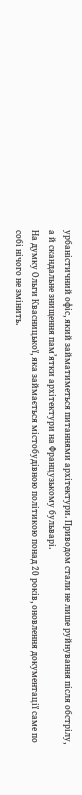урбаністичний офіс, який займатиметься питаннями архітектури. Приводом стали не лише руйнування після обстрілу, а й скандальне знищення пам’ятки архітектури на Французькому бульварі.
На думку Ольги Квасницької, яка займається містобудівною політикою понад 20 років, оновлення документації саме по собі нічого не змінить.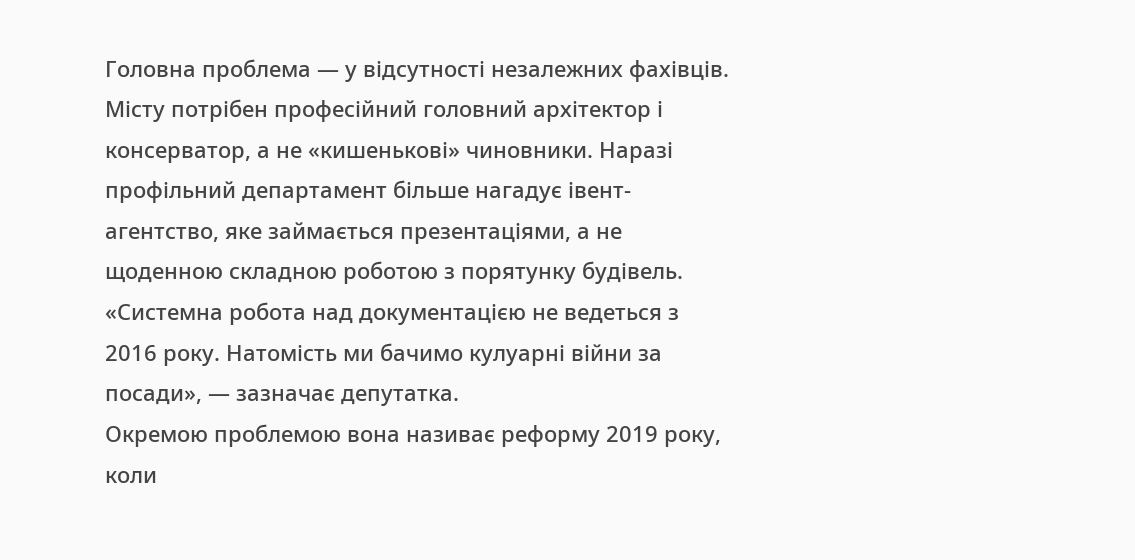Головна проблема — у відсутності незалежних фахівців. Місту потрібен професійний головний архітектор і консерватор, а не «кишенькові» чиновники. Наразі профільний департамент більше нагадує івент-агентство, яке займається презентаціями, а не щоденною складною роботою з порятунку будівель.
«Системна робота над документацією не ведеться з 2016 року. Натомість ми бачимо кулуарні війни за посади», — зазначає депутатка.
Окремою проблемою вона називає реформу 2019 року, коли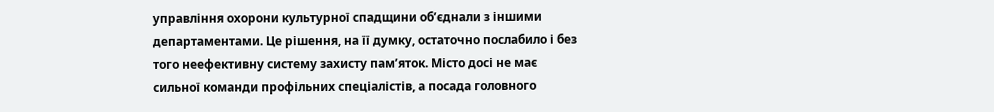управління охорони культурної спадщини об’єднали з іншими департаментами. Це рішення, на її думку, остаточно послабило і без того неефективну систему захисту пам’яток. Місто досі не має сильної команди профільних спеціалістів, а посада головного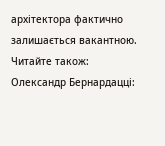архітектора фактично залишається вакантною.
Читайте також: Олександр Бернардацці: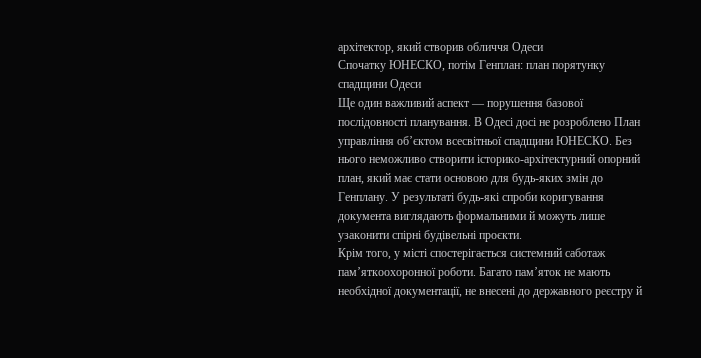архітектор, який створив обличчя Одеси
Спочатку ЮНЕСКО, потім Генплан: план порятунку спадщини Одеси
Ще один важливий аспект — порушення базової послідовності планування. В Одесі досі не розроблено План управління об’єктом всесвітньої спадщини ЮНЕСКО. Без нього неможливо створити історико-архітектурний опорний план, який має стати основою для будь-яких змін до Генплану. У результаті будь-які спроби коригування документа виглядають формальними й можуть лише узаконити спірні будівельні проєкти.
Крім того, у місті спостерігається системний саботаж пам’яткоохоронної роботи. Багато пам’яток не мають необхідної документації, не внесені до державного реєстру й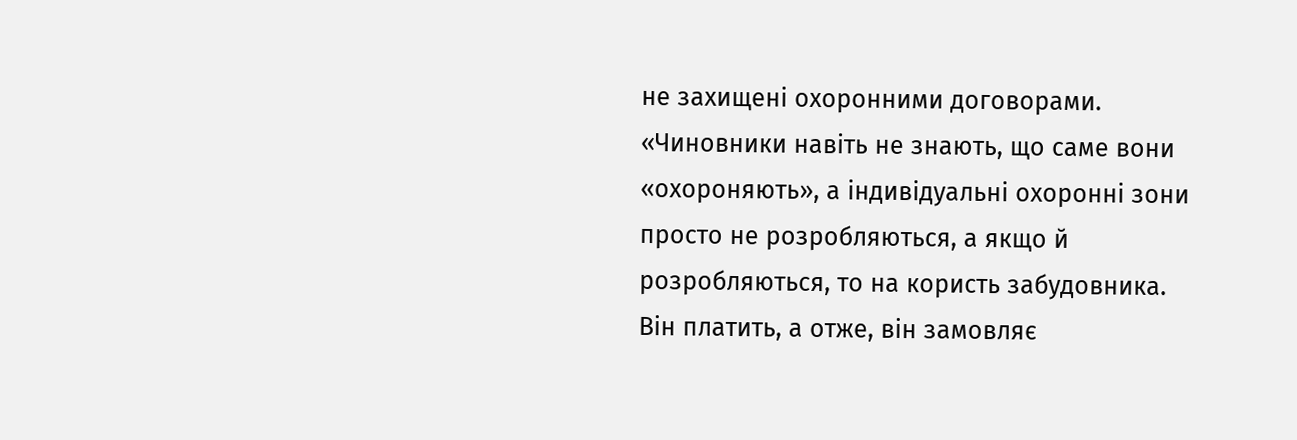не захищені охоронними договорами.
«Чиновники навіть не знають, що саме вони «охороняють», а індивідуальні охоронні зони просто не розробляються, а якщо й розробляються, то на користь забудовника. Він платить, а отже, він замовляє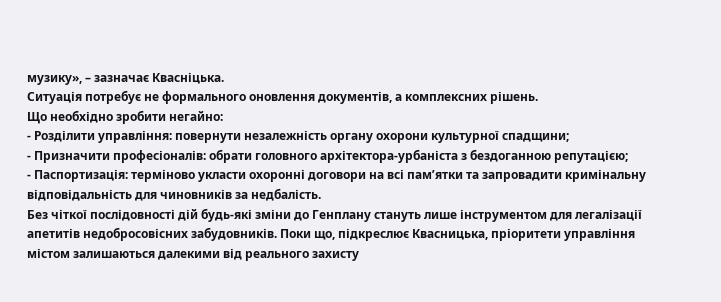музику», – зазначає Квасніцька.
Ситуація потребує не формального оновлення документів, а комплексних рішень.
Що необхідно зробити негайно:
- Розділити управління: повернути незалежність органу охорони культурної спадщини;
- Призначити професіоналів: обрати головного архітектора-урбаніста з бездоганною репутацією;
- Паспортизація: терміново укласти охоронні договори на всі пам’ятки та запровадити кримінальну відповідальність для чиновників за недбалість.
Без чіткої послідовності дій будь-які зміни до Генплану стануть лише інструментом для легалізації апетитів недобросовісних забудовників. Поки що, підкреслює Квасницька, пріоритети управління містом залишаються далекими від реального захисту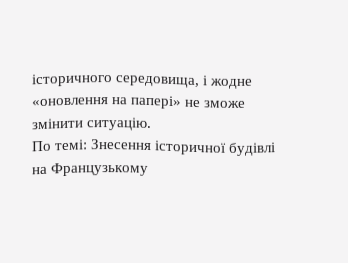історичного середовища, і жодне «оновлення на папері» не зможе змінити ситуацію.
По темі: Знесення історичної будівлі на Французькому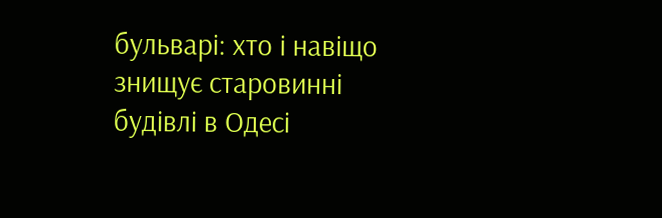бульварі: хто і навіщо знищує старовинні будівлі в Одесі